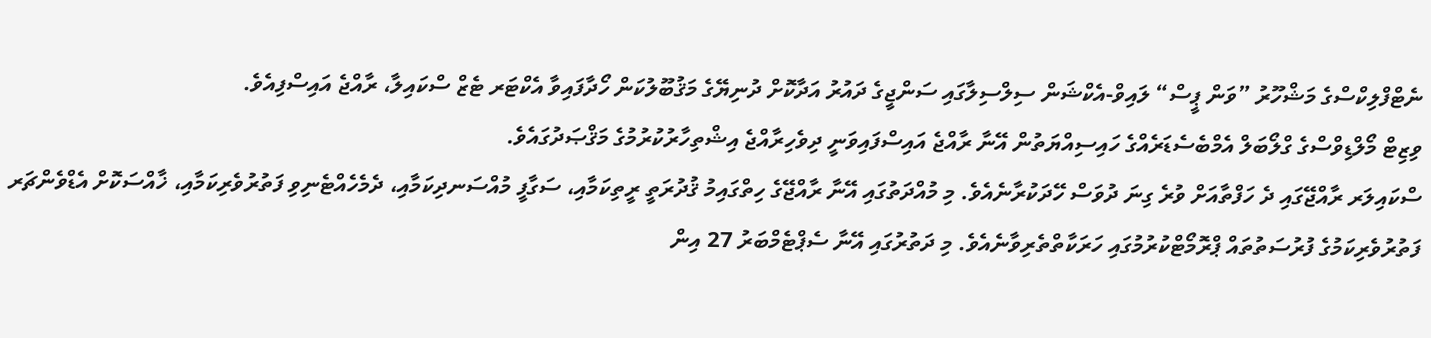ނެޓްފްލިކްސްގެ މަޝްހޫރު ”ވަން ޕީސް“ ލައިވް-އެކްޝަން ސިލްސިލާގައި ސަންޖީގެ ދައުރު އަދާކޮށް ދުނިޔޭގެ މަޤުބޫލުކަން ހޯދާފައިވާ އެކްޓަރ ޓެޒް ސްކައިލާ، ރާއްޖެ އައިސްފިއެވެ.
ވިޒިޓް މޯލްޑިވްސްގެ ގްލޯބަލް އެމްބެސެޑަރެއްގެ ހައިސިއްޔަތުން އޭނާ ރާއްޖެ އައިސްފައިވަނީ ދިވެހިރާއްޖެ އިޝްތިހާރުކުރުމުގެ މަޤްޞަދުގައެވެ.
ސްކައިލަރ ރާއްޖޭގައި ދެ ހަފްތާއަށް ވުރެ ގިނަ ދުވަސް ހޭދަކުރާނެއެވެ. މި މުއްދަތުގައި އޭނާ ރާއްޖޭގެ ހިތްގައިމު ޤުދުރަތީ ރީތިކަމާއި، ސަގާފީ މުއްސަނދިކަމާއި، ދެމެހެއްޓެނިވި ފަތުރުވެރިކަމާއި، ޚާއްސަކޮށް އެޑްވެންޗަރ ފަތުރުވެރިކަމުގެ ފުރުސަތުތައް ޕްރޮމޯޓްކުރުމުގައި ހަރަކާތްތެރިވާނެއެވެ. މި ދަތުރުގައި އޭނާ ސެޕްޓެމްބަރު 27 އިން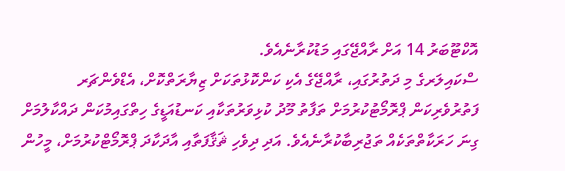އޮކްޓޫބަރު 14 އަށް ރާއްޖޭގައި މަޑުކުރާނެއެވެ.
ސްކައިލަރގެ މި ދަތުރުގައި، ރާއްޖޭގެ އެކި ކަންކޮޅުތަކަށް ޒިޔާރަތްކޮށް، އެޑްވެންޗަރ ފަތުރުވެރިކަން ޕްރޮމޯޓުކުރުމަށް ތަފާތު މޫދު ކުޅިވަރުތަކާއި ކަނޑުއަޑީގެ ހިތްގައިމުކަން ދައްކާލުމަށް ގިނަ ހަރަކާތްތަކެއް ތަޖުރިބާކުރާނެއެވެ. އަދި ދިވެހި ޘަޤާފަތާއި އާދަކާދަ ޕްރޮމޯޓްކުރުމަށް، މީހުން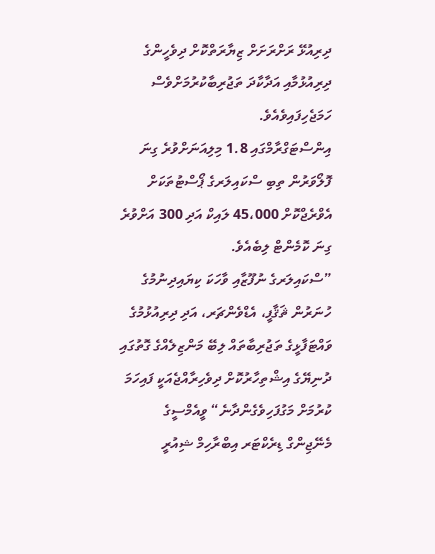ދިރިއުޅޭ ރަށްރަށަށް ޒިޔާރަތްކޮށް ދިވެހީންގެ ދިރިއުޅުމާއި އަދާކާދަ ތަޖުރިބާކުރުމަށްވެސް ހަމަޖެހިފައިވެއެވެ.
އިންސްޓަގްރާމްގައި 1.8 މިލިއަނަށްވުރެ ގިނަ ފޮލޯވަރުން ތިބި ސްކައިލަރގެ ޕޯސްޓުތަކަށް އެވްރެޖްކޮށް 45،000 ލައިކް އަދި 300 އަށްވުރެ ގިނަ ކޮމެންޓް ލިބެއެވެ.
”ސްކައިލަރގެ ނުފޫޒާއި ވާހަކަ ކިޔައިދިނުމުގެ ހުނަރުން ޘަޤާފީ، އެޑްވެންޗަރ، އަދި ދިރިއުޅުމުގެ ވައްޓަފާޅީގެ ތަޖުރިބާތައް ލިބޭ މަންޒިލެއްގެ ގޮތުގައި ދުނިޔޭގެ އިޝްތިހާރުކޮށް ދިވެހިރާއްޖެއަކީ ފައިހަމަ ކުރުމަށް މަގުފަހިވެގެންދާނެ“ ވީއެމްސީގެ މެނޭޖިންގް ޑިރެކްޓަރ އިބްރާހިމް ޝިއުރީ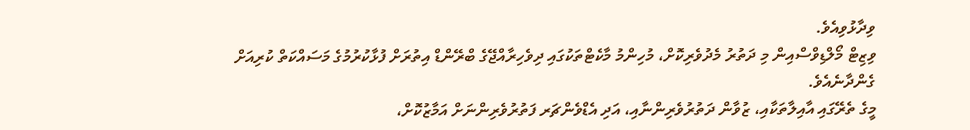ވިދާޅުވިއެވެ.
ވިޒިޓް މޯލްޑިވްސްއިން މި ދަތުރު މެދުވެރިކޮށް، މުހިންމު މާކެޓްތަކުގައި ދިވެހިރާއްޖޭގެ ބްރޭންޑް އިތުރަށް ފުޅާކުރުމުގެ މަސައްކަތް ކުރިއަށް ގެންދާނެއެވެ.
މީގެ ތެރޭގައި އާއިލާތަކާއި، ޒުވާން ދަތުރުވެރިންނާއި، އަދި އެޑްވެންޗަރ ފަތުރުވެރިންނަށް އަމާޒުކޮށް،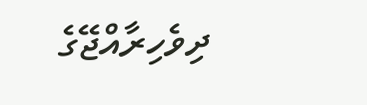ދިވެހިރާއްޖޭގެ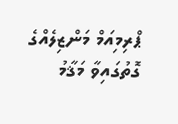ޕްރިމިއަމް މަންޒިލެއްގެ ގޮތުގައިވާ މަޤާމު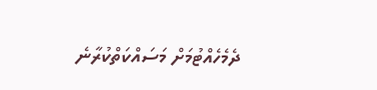ދެމެހެއްޓުމަށް މަސައްކަތްކުރާނެ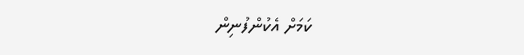ކަމަށް އެކުންފުނިން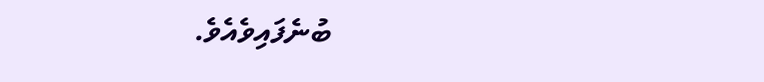ބުނެފައިވެއެވެ.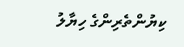ކިޔުންތެރިންގެ ހިޔާލު